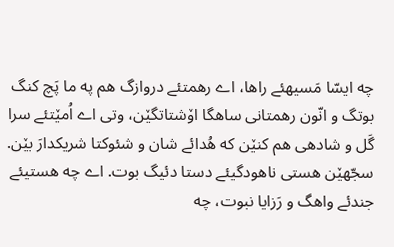چه ایسّا مَسیهئے راها، اے رهمتئے دروازگ هم په ما پَچ کنگ بوتگ و انّون رهمتانی ساهگا اۆشتاتگێن، وتی اے اُمێتئے سرا گَل و شادهی هم کنێن که هُدائے شان و شئوکتا شریکدارَ بێن.
سجّهێن هستی ناهودگیئے دستا دئیگ بوت. اے چه هستیئے جندئے واهگ و رَزایا نبوت، چه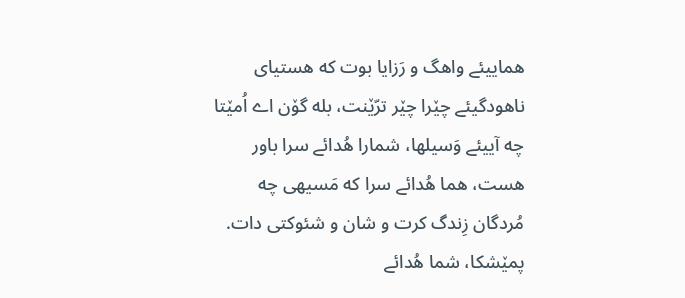هماییئے واهگ و رَزایا بوت که هستیای ناهودگیئے چێرا چێر ترّێنت، بله گۆن اے اُمێتا
چه آییئے وَسیلها، شمارا هُدائے سرا باور هست، هما هُدائے سرا که مَسیهی چه مُردگان زِندگ کرت و شان و شئوکتی دات. پمێشکا، شما هُدائے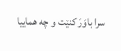سرا باوَرَ کنێت و چه هماییا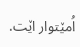اُمێتوار اێت.